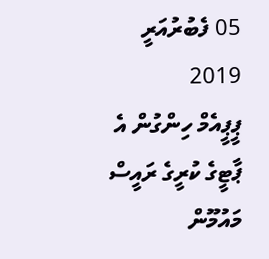05 ފެބުރުއަރީ 2019
ޕީޕީއެމް ހިންގުން އެ ޕާޓީގެ ކުރީގެ ރައީސް މައުމޫން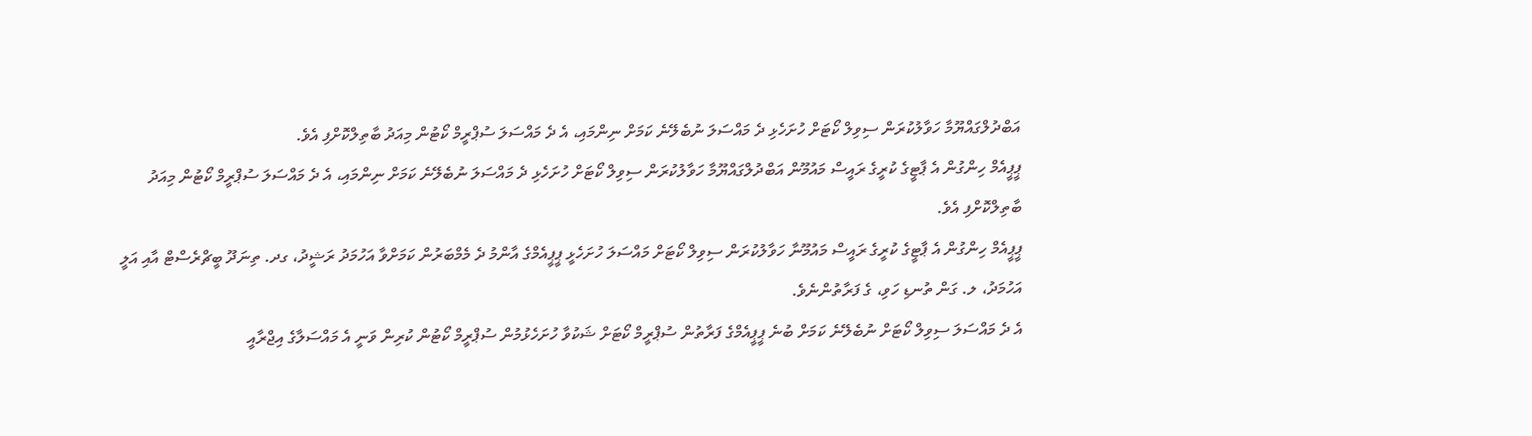އަބްދުލްގައްޔޫމާ ހަވާލުކުރަން ސިވިލް ކޯޓަށް ހުށަހެޅި ދެ މައްސަލަ ނުބެލޭނެ ކަމަށް ނިންމައި، އެ ދެ މައްސަލަ ސުޕްރީމް ކޯޓުން މިއަދު ބާތިލްކޮށްފި އެވެ.
ޕީޕީއެމް ހިންގުން އެ ޕާޓީގެ ކުރީގެ ރައީސް މައުމޫން އަބްދުލްގައްޔޫމާ ހަވާލުކުރަން ސިވިލް ކޯޓަށް ހުށަހެޅި ދެ މައްސަލަ ނުބެލޭނެ ކަމަށް ނިންމައި، އެ ދެ މައްސަލަ ސުޕްރީމް ކޯޓުން މިއަދު ބާތިލްކޮށްފި އެވެ.
ޕީޕީއެމް ހިންގުން އެ ޕާޓީގެ ކުރީގެ ރައީސް މައުމޫނާ ހަވާލުކުރަން ސިވިލް ކޯޓަށް މައްސަލަ ހުށަހެޅީ ޕީޕީއެމްގެ އާންމު ދެ މެމްބަރުން ކަމަށްވާ އަހުމަދު ރަޝީދު، ގދ. ތިނަދޫ ބީޗްރެސްޓް އާއި އަލީ އަހުމަދު، ލ. ގަން ތުނޑި ހަވި، ގެ ފަރާތުންނެވެ.
އެ ދެ މައްސަލަ ސިވިލް ކޯޓަށް ނުބެލޭނެ ކަމަށް ބުނެ ޕީޕީއެމްގެ ފަރާތުން ސުޕްރީމް ކޯޓަށް ޝަކުވާ ހުށަހެޅުމުން ސުޕްރީމް ކޯޓުން ކުރިން ވަނީ އެ މައްސަލާގެ އިޖްރާއީ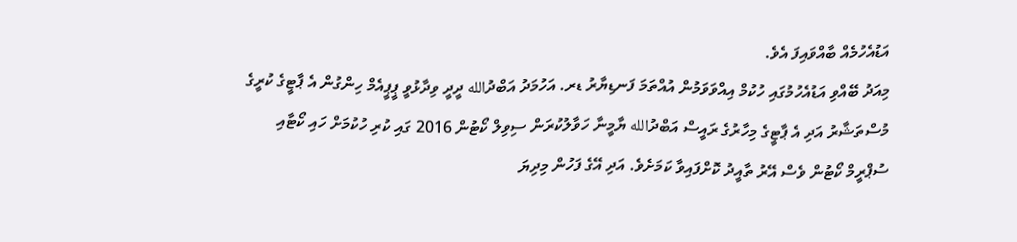އަޑުއެހުމެއް ބާއްވައިފަ އެވެ.
މިއަދު ބޭއްވި އަޑުއެހުމުގައި ހުކުމް އިއްވަވަމުން އުއްތަމަ ފަނޑިޔާރު ޑރ. އަހުމަދު އަބްދުالله ދީދީ ވިދާޅުވީ ޕީޕީއެމް ހިންގުން އެ ޕާޓީގެ ކުރީގެ މުސްތަޝާރު އަދި އެ ޕާޓީގެ މިހާރުގެ ރައީސް އަބްދުالله ޔާމީނާ ހަވާލުކުރަން ސިވިލް ކޯޓުން 2016 ގައި ކުރި ހުކުމަށް ހައި ކޯޓާއި ސުޕްރީމް ކޯޓުން ވެސް އޭރު ތާއީދު ކޮށްފައިވާ ކަމަށެވެ. އަދި އޭގެ ފަހުން މިދިޔަ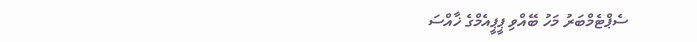ސެޕްޓެމްބަރު މަހު ބޭއްވި ޕީޕީއެމްގެ ޚާއްސަ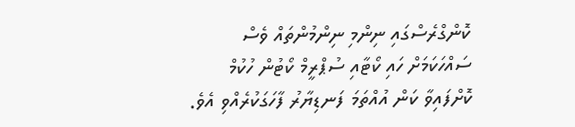ކޮންގްރެސްގައި ނިންމި ނިންމުންތައް ވެސް ސައްހަކަމަށް ހައި ކޯޓާއި ސުޕްރީމް ކޯޓުން ހުކުމް ކޮށްފައިވާ ކަން އުއްތަމަ ފަނޑިޔާރު ފާހަގަކުރެއްވި އެވެ.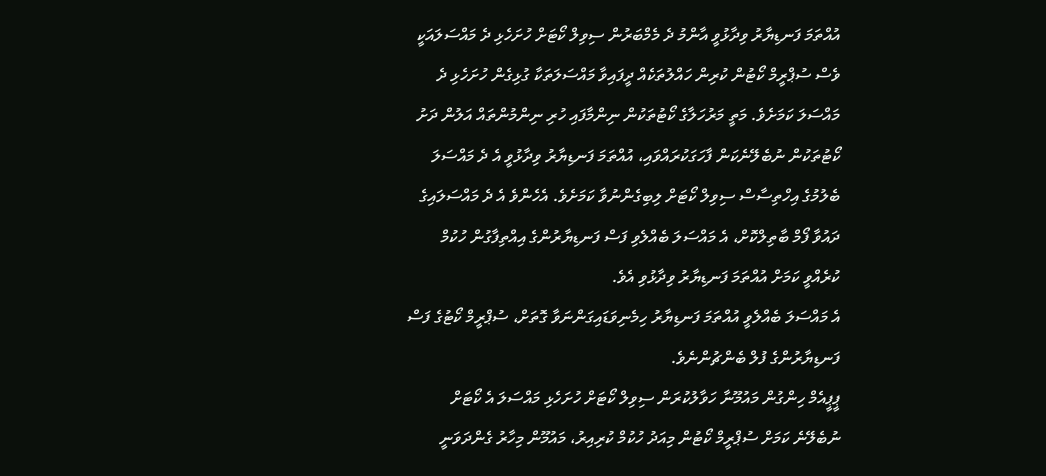އުއްތަމަ ފަނޑިޔާރު ވިދާޅުވީ އާންމު ދެ މެމްބަރުން ސިވިލް ކޯޓަށް ހުށަހެޅި ދެ މައްސަލައަކީ ވެސް ސުޕްރީމް ކޯޓުން ކުރިން ހައްލުތަކެއް ދީފައިވާ މައްސަލަތަކާ ގުޅިގެން ހުށަހެޅި ދެ މައްސަލަ ކަމަށެވެ. މަތީ މަރުހަލާގެ ކޯޓުތަކުން ނިންމާފައި ހުރި ނިންމުންތައް އަލުން ދަށު ކޯޓުތަކުން ނުބެލޭނެކަން ފާހަގަކުރައްވައި، އުއްތަމަ ފަނޑިޔާރު ވިދާޅުވީ އެ ދެ މައްސަލަ ބެލުމުގެ އިހްތިސާސް ސިވިލް ކޯޓަށް ލިބިގެންނުވާ ކަމަށެވެ. އެހެންވެ އެ ދެ މައްސަލައިގެ ދައުވާ ފޯމް ބާތިލްކޮށް، އެ މައްސަލަ ބެއްލެވި ފަސް ފަނޑިޔާރުންގެ އިއްތިފާގުން ހުކުމް ކުރެއްވީ ކަމަށް އުއްތަމަ ފަނޑިޔާރު ވިދާޅުވި އެވެ.
އެ މައްސަލަ ބެއްލެވީ އުއްތަމަ ފަނޑިޔާރު ހިމެނިވަޑައިގަންނަވާ ގޮތަށް، ސުޕްރީމް ކޯޓުގެ ފަސް ފަނޑިޔާރުންގެ ފުލް ބެންޗުންނެވެ.
ޕީޕީއެމް ހިންގުން މައުމޫނާ ހަވާލުކުރަން ސިވިލް ކޯޓަށް ހުށަހެޅި މައްސަލަ އެ ކޯޓަށް ނުބެލޭނެ ކަމަށް ސުޕްރީމް ކޯޓުން މިއަދު ހުކުމް ކުރިއިރު، މައުމޫން މިހާރު ގެންދަވަނީ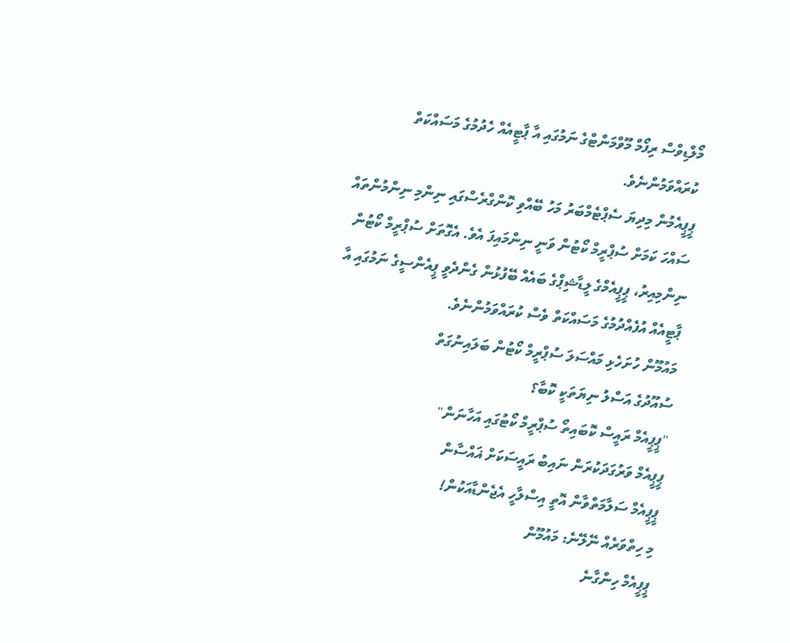މޯލްޑިވްސް ރިފޯމް މޫވްމަންޓްގެ ނަމުގައި އާ ޕާޓީއެއް ހެދުމުގެ މަސައްކަތް ކުރައްވަމުންނެވެ.
ޕީޕީއެމުން މިދިޔަ ސެޕްޓެމްބަރު މަހު ބޭއްވި ކޮންގްރެސްގައި ނިންމި ނިންމުންތައް ސައްހަ ކަމަށް ސުޕްރީމް ކޯޓުން ވަނީ ނިންމައިފަ އެވެ. އެގޮތަށް ސުޕްރީމް ކޯޓުން ނިންމިއިރު، ޕީޕީއެމްގެ ލީޑާޝިޕްގެ ބައެއް ބޭފުޅުން ގެންދެވީ ޕީއެންސީގެ ނަމުގައި އާ ޕާޓީއެއް އުފެއްދުމުގެ މަސައްކަތް ވެސް ކުރައްވަމުންނެވެ.
މައުމޫން ހުށަހެޅި މައްސަލަ ސުޕްރީމް ކޯޓުން ބަލައިނުގަތް
ސުއޫދުގެ އަސްލު ނިޔަތަކީ ކޮބާ؟
"ޕީޕީއެމް ރައީސް ކޮބައިތޯ ސުޕްރީމް ކޯޓުގައި އަހާނަން"
ޕީޕީއެމް ވަރުގަދަކުރަން ނައިބު ރައީސަކަށް ޣައްސާން
ޕީޕީއެމް ސަލާމަތްވާން އޮތީ އިސްލާހީ އެޖެންޑާއަކުން!
މި ހިތްވަރެއް ނޭލޭނެ: މައުމޫން
ޕީޕީއެމް ހިންގާނެ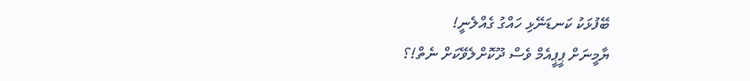ބޭފުޅަކު ކަނޑަނޭޅި ހައްގު ގެއްލެނީ!
ޔާމީނަށް ޕީޕީއެމް ވެސް ދޫކޮށްލެވޭކަށް ނެތް!؟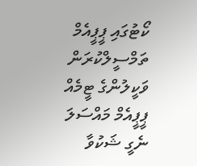ކޯޓުގައި ޕީޕީއެމް ތަމްސީލްކުރަން ވަކީލުންގެ ޓީމެއް
ޕީޕީއެމް މައްސަލަ ނެގީ ޝަކުވާ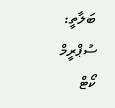ބަލާތީ: ސުޕްރީމް ކޯޓް